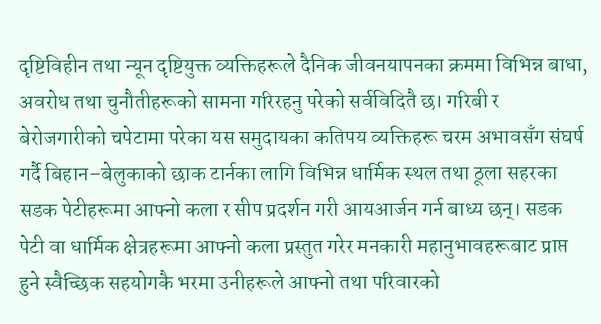दृष्टिविहीन तथा न्यून दृष्टियुक्त व्यक्तिहरूले दैनिक जीवनयापनका क्रममा विभिन्न बाधा, अवरोध तथा चुनौतीहरूको सामना गरिरहनु परेको सर्वविदितै छ। गरिबी र बेरोजगारीको चपेटामा परेका यस समुदायका कतिपय व्यक्तिहरू चरम अभावसँग संघर्ष गर्दै बिहान–बेलुकाको छाक टार्नका लागि विभिन्न धार्मिक स्थल तथा ठूला सहरका सडक पेटीहरूमा आफ्नो कला र सीप प्रदर्शन गरी आयआर्जन गर्न बाध्य छन्। सडक पेटी वा धार्मिक क्षेत्रहरूमा आफ्नो कला प्रस्तुत गरेर मनकारी महानुभावहरूबाट प्राप्त हुने स्वैच्छिक सहयोगकै भरमा उनीहरूले आफ्नो तथा परिवारको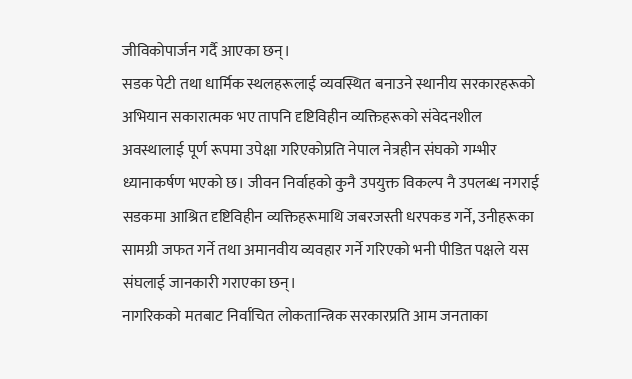जीविकोपार्जन गर्दै आएका छन्।
सडक पेटी तथा धार्मिक स्थलहरूलाई व्यवस्थित बनाउने स्थानीय सरकारहरूको अभियान सकारात्मक भए तापनि दृष्टिविहीन व्यक्तिहरूको संवेदनशील अवस्थालाई पूर्ण रूपमा उपेक्षा गरिएकोप्रति नेपाल नेत्रहीन संघको गम्भीर ध्यानाकर्षण भएको छ। जीवन निर्वाहको कुनै उपयुक्त विकल्प नै उपलब्ध नगराई सडकमा आश्रित दृष्टिविहीन व्यक्तिहरूमाथि जबरजस्ती धरपकड गर्ने, उनीहरूका सामग्री जफत गर्ने तथा अमानवीय व्यवहार गर्ने गरिएको भनी पीडित पक्षले यस संघलाई जानकारी गराएका छन्।
नागरिकको मतबाट निर्वाचित लोकतान्त्रिक सरकारप्रति आम जनताका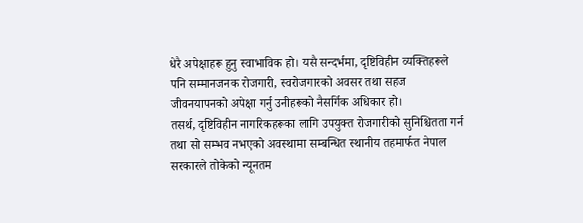धेरै अपेक्षाहरू हुनु स्वाभाविक हो। यसै सन्दर्भमा, दृष्टिविहीन व्यक्तिहरूले पनि सम्मानजनक रोजगारी, स्वरोजगारको अवसर तथा सहज जीवनयापनको अपेक्षा गर्नु उनीहरूको नैसर्गिक अधिकार हो।
तसर्थ, दृष्टिविहीन नागरिकहरूका लागि उपयुक्त रोजगारीको सुनिश्चितता गर्न तथा सो सम्भव नभएको अवस्थामा सम्बन्धित स्थानीय तहमार्फत नेपाल सरकारले तोकेको न्यूनतम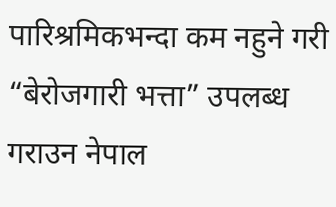पारिश्रमिकभन्दा कम नहुने गरी “बेरोजगारी भत्ता” उपलब्ध गराउन नेपाल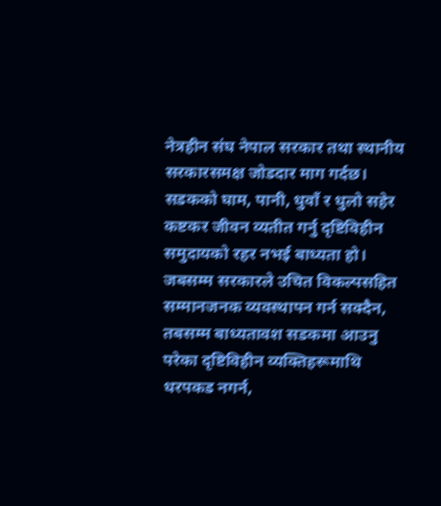नेत्रहीन संघ नेपाल सरकार तथा स्थानीय सरकारसमक्ष जोडदार माग गर्दछ।
सडकको घाम, पानी, धुवाँ र धुलो सहेर कष्टकर जीवन व्यतीत गर्नु दृष्टिविहीन समुदायको रहर नभई बाध्यता हो। जबसम्म सरकारले उचित विकल्पसहित सम्मानजनक व्यवस्थापन गर्न सक्दैन, तबसम्म बाध्यतावश सडकमा आउनु परेका दृष्टिविहीन व्यक्तिहरूमाथि धरपकड नगर्न,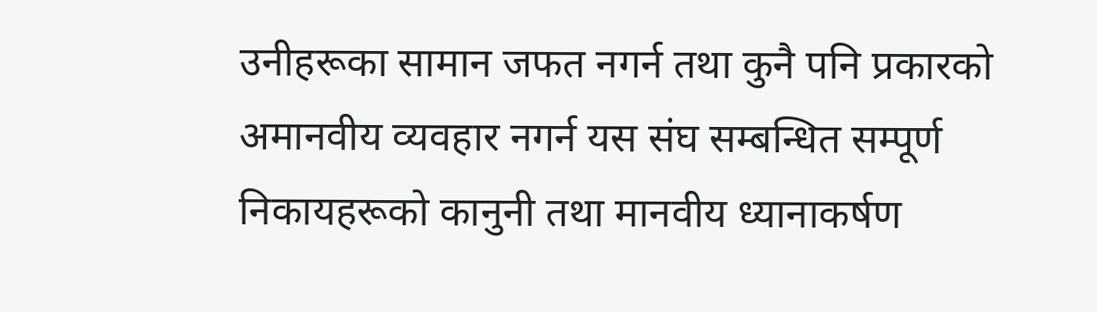उनीहरूका सामान जफत नगर्न तथा कुनै पनि प्रकारको अमानवीय व्यवहार नगर्न यस संघ सम्बन्धित सम्पूर्ण निकायहरूको कानुनी तथा मानवीय ध्यानाकर्षण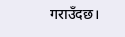गराउँदछ।